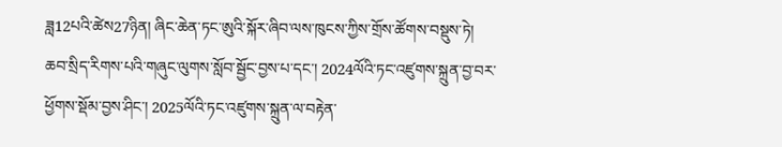ཟླ12པའི་ཚེས27ཉིན། ཞིང་ཆེན་ཏང་ཨུའི་སྐོར་ཞིབ་ལས་ཁུངས་ཀྱིས་གྲོས་ཚོགས་བསྡུས་ཏེ། ཆབ་སྲིད་རིགས་པའི་གཞུང་ལུགས་སློབ་སྦྱོང་བྱས་པ་དང་། 2024ལོའི་ཏང་འཛུགས་སྐྲུན་བྱ་བར་ཕྱོགས་སྡོམ་བྱས་ཤིང་། 2025ལོའི་ཏང་འཛུགས་སྐྲུན་ལ་བརྟེན་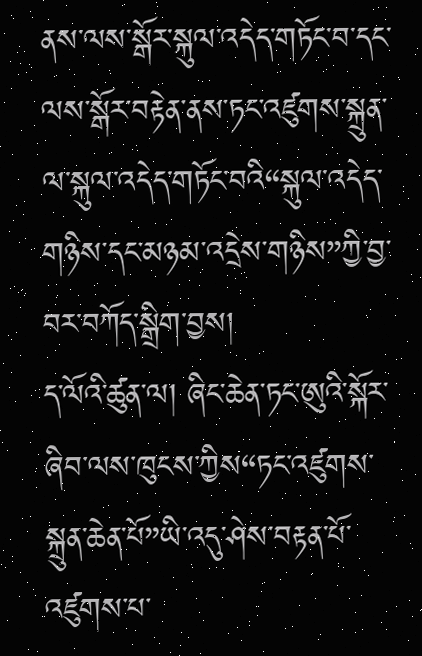ནས་ལས་སྒོར་སྐུལ་འདེད་གཏོང་བ་དང་ལས་སྒོར་བརྟེན་ནས་ཏང་འཛུགས་སྐྲུན་ལ་སྐུལ་འདེད་གཏོང་བའི“སྐུལ་འདེད་གཉིས་དང་མཉམ་འདྲེས་གཉིས”ཀྱི་བྱ་བར་བཀོད་སྒྲིག་བྱས།
ད་ལོའི་ཚུན་ལ། ཞིང་ཆེན་ཏང་ཨུའི་སྐོར་ཞིབ་ལས་ཁུངས་ཀྱིས“ཏང་འཛུགས་སྐྲུན་ཆེན་པོ”ཡི་འདུ་ཤེས་བརྟན་པོ་འཛུགས་པ་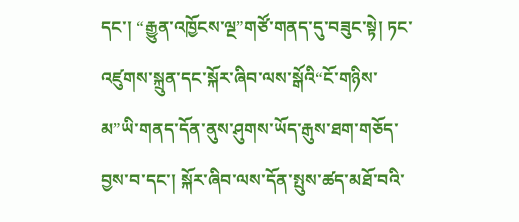དང་། “རྒྱུན་འཁྱོངས་ལྔ”གཙོ་གནད་དུ་བཟུང་སྟེ། ཏང་འཛུགས་སྐྲུན་དང་སྐོར་ཞིབ་ལས་སྒོའི“ངོ་གཉིས་མ”ཡི་གནད་དོན་ནུས་ཤུགས་ཡོད་རྒུས་ཐག་གཅོད་བྱས་བ་དང་། སྐོར་ཞིབ་ལས་དོན་སྤུས་ཚད་མཐོ་བའི་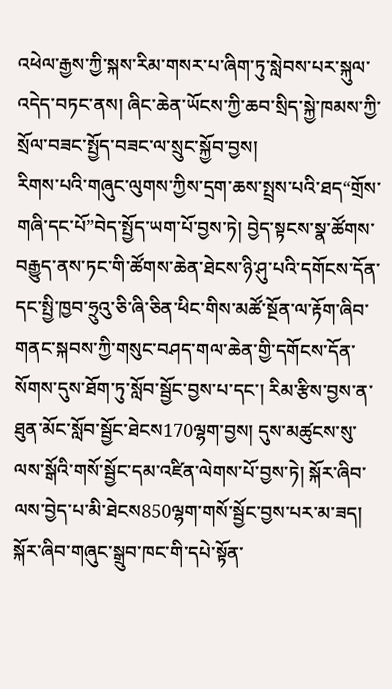འཕེལ་རྒྱས་ཀྱི་སྐས་རིམ་གསར་པ་ཞིག་ཏུ་སླེབས་པར་སྐུལ་འདེད་བཏང་ནས། ཞིང་ཆེན་ཡོངས་ཀྱི་ཆབ་སྲིད་སྐྱེ་ཁམས་ཀྱི་སྲོལ་བཟང་སྤྱོད་བཟང་ལ་སྲུང་སྐྱོབ་བྱས།
རིགས་པའི་གཞུང་ལུགས་ཀྱིས་དྲག་ཆས་སྤྲས་པའི་ཐད“གྲོས་གཞི་དང་པོ”བེད་སྤྱོད་ཡག་པོ་བྱས་ཏེ། བྱེད་སྟངས་སྣ་ཚོགས་བརྒྱུད་ནས་ཏང་གི་ཚོགས་ཆེན་ཐེངས་ཉི་ཤུ་པའི་དགོངས་དོན་དང་སྤྱི་ཁྱབ་ཧྲུའུ་ཅི་ཞི་ཅིན་ཕིང་གིས་མཚོ་སྔོན་ལ་རྟོག་ཞིབ་གནང་སྐབས་ཀྱི་གསུང་བཤད་གལ་ཆེན་གྱི་དགོངས་དོན་སོགས་དུས་ཐོག་ཏུ་སློབ་སྦྱོང་བྱས་པ་དང་། རིམ་རྩིས་བྱས་ན་ཐུན་མོང་སློབ་སྦྱོང་ཐེངས170ལྷག་བྱས། དུས་མཚུངས་སུ་ལས་སྒོའི་གསོ་སྦྱོང་དམ་འཛིན་ལེགས་པོ་བྱས་ཏེ། སྐོར་ཞིབ་ལས་བྱེད་པ་མི་ཐེངས850ལྷག་གསོ་སྦྱོང་བྱས་པར་མ་ཟད། སྐོར་ཞིབ་གཞུང་སྒྲུབ་ཁང་གི་དཔེ་སྟོན་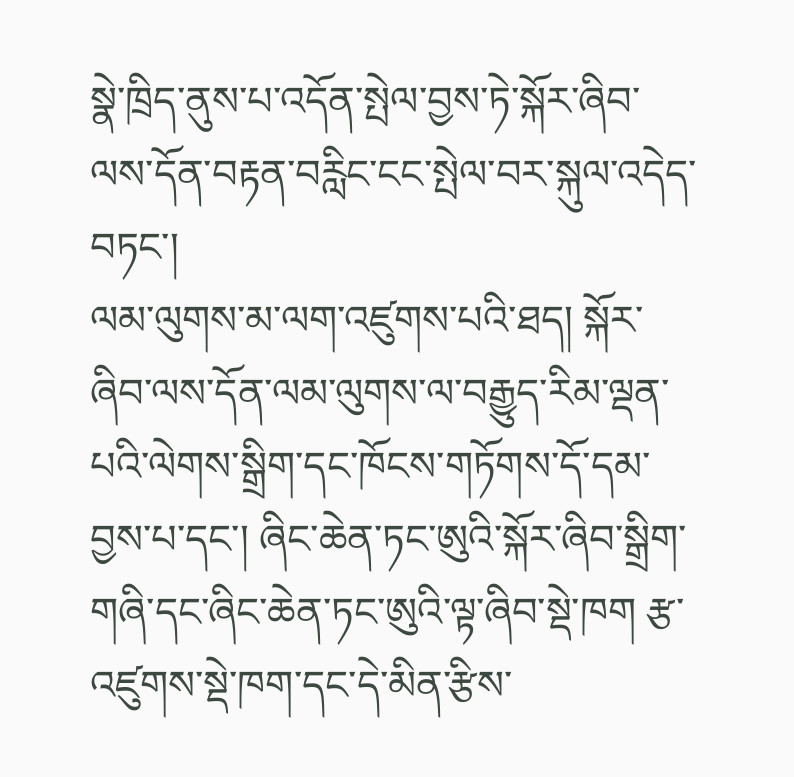སྣེ་ཁྲིད་ནུས་པ་འདོན་སྤེལ་བྱས་ཏེ་སྐོར་ཞིབ་ལས་དོན་བརྟན་བརླིང་ངང་སྤེལ་བར་སྐུལ་འདེད་བཏང་།
ལམ་ལུགས་མ་ལག་འཛུགས་པའི་ཐད། སྐོར་ཞིབ་ལས་དོན་ལམ་ལུགས་ལ་བརྒྱུད་རིམ་ལྡན་པའི་ལེགས་སྒྲིག་དང་ཁོངས་གཏོགས་དོ་དམ་བྱས་པ་དང་། ཞིང་ཆེན་ཏང་ཨུའི་སྐོར་ཞིབ་སྒྲིག་གཞི་དང་ཞིང་ཆེན་ཏང་ཨུའི་ལྟ་ཞིབ་སྡེ་ཁག རྩ་འཛུགས་སྡེ་ཁག་དང་དེ་མིན་རྩིས་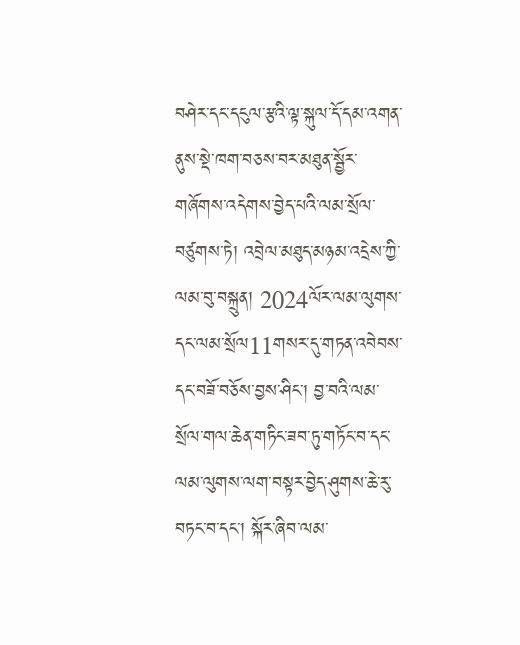བཤེར་དང་དངུལ་རྩའི་ལྟ་སྐུལ་དོ་དམ་འགན་ནུས་སྡེ་ཁག་བཅས་བར་མཐུན་སྦྱོར་གཞོགས་འདེགས་བྱེད་པའི་ལམ་སྲོལ་བཙུགས་ཏེ། འབྲེལ་མཐུད་མཉམ་འདྲེས་ཀྱི་ལམ་བུ་བསྐྲུན། 2024ལོར་ལམ་ལུགས་དང་ལམ་སྲོལ11གསར་དུ་གཏན་འབེབས་དང་བཟོ་བཅོས་བྱས་ཤིང་། བྱ་བའི་ལམ་སྲོལ་གལ་ཆེན་གཏིང་ཟབ་ཏུ་གཏོང་བ་དང་ལམ་ལུགས་ལག་བསྟར་བྱེད་ཤུགས་ཆེ་རུ་བཏང་བ་དང་། སྐོར་ཞིབ་ལམ་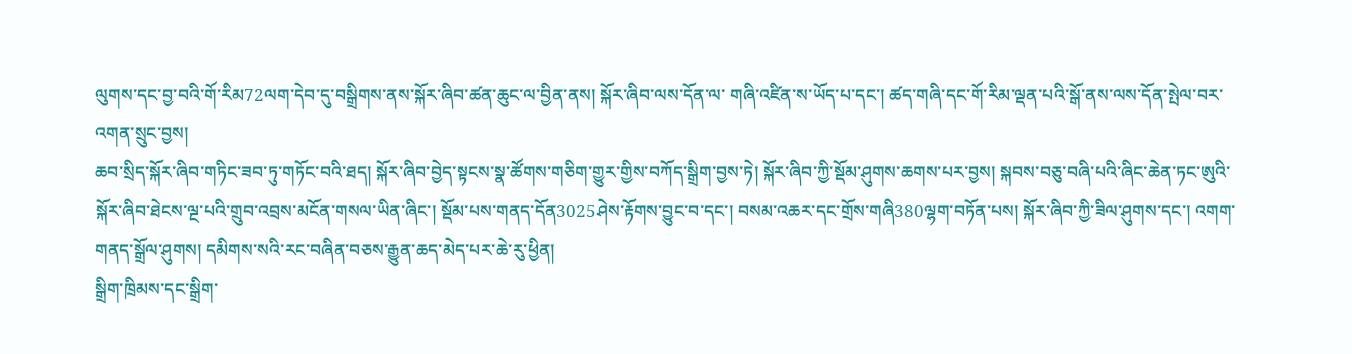ལུགས་དང་བྱ་བའི་གོ་རིམ72ལག་དེབ་དུ་བསྒྲིགས་ནས་སྐོར་ཞིབ་ཚན་ཆུང་ལ་བྱིན་ནས། སྐོར་ཞིབ་ལས་དོན་ལ་ གཞི་འཛིན་ས་ཡོད་པ་དང་། ཚད་གཞི་དང་གོ་རིམ་ལྡན་པའི་སྒོ་ནས་ལས་དོན་སྤེལ་བར་འགན་སྲུང་བྱས།
ཆབ་སྲིད་སྐོར་ཞིབ་གཏིང་ཟབ་ཏུ་གཏོང་བའི་ཐད། སྐོར་ཞིབ་བྱེད་སྟངས་སྣ་ཚོགས་གཅིག་གྱུར་གྱིས་བཀོད་སྒྲིག་བྱས་ཏེ། སྐོར་ཞིབ་ཀྱི་སྡོམ་ཤུགས་ཆགས་པར་བྱས། སྐབས་བཅུ་བཞི་པའི་ཞིང་ཆེན་ཏང་ཨུའི་སྐོར་ཞིབ་ཐེངས་ལྔ་པའི་གྲུབ་འབྲས་མངོན་གསལ་ཡིན་ཞིང་། སྡོམ་པས་གནད་དོན3025ཤེས་རྟོགས་བྱུང་བ་དང་། བསམ་འཆར་དང་གྲོས་གཞི380ལྷག་བཏོན་པས། སྐོར་ཞིབ་ཀྱི་ཟིལ་ཤུགས་དང་། འགག་གནད་སྒྲོལ་ཤུགས། དམིགས་སའི་རང་བཞིན་བཅས་རྒྱུན་ཆད་མེད་པར་ཆེ་རུ་ཕྱིན།
སྒྲིག་ཁྲིམས་དང་སྒྲིག་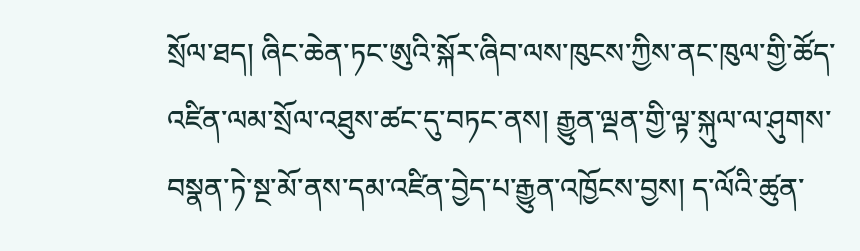སྲོལ་ཐད། ཞིང་ཆེན་ཏང་ཨུའི་སྐོར་ཞིབ་ལས་ཁུངས་ཀྱིས་ནང་ཁུལ་གྱི་ཚོད་འཛིན་ལམ་སྲོལ་འཐུས་ཚང་དུ་བཏང་ནས། རྒྱུན་ལྡན་གྱི་ལྟ་སྐུལ་ལ་ཤུགས་བསྣན་ཏེ་སྔ་མོ་ནས་དམ་འཛིན་བྱེད་པ་རྒྱུན་འཁྱོངས་བྱས། ད་ལོའི་ཚུན་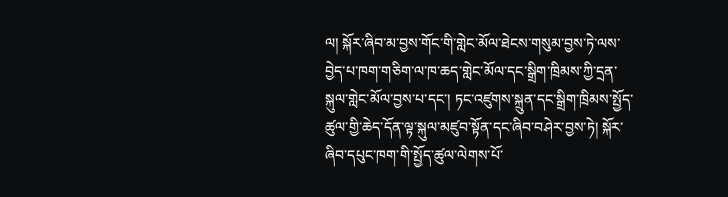ལ། སྐོར་ཞིབ་མ་བྱས་གོང་གི་གླེང་མོལ་ཐེངས་གསུམ་བྱས་ཏེ་ལས་བྱེད་པ་ཁག་གཅིག་ལ་ཁ་ཆད་གླེང་མོལ་དང་སྒྲིག་ཁྲིམས་ཀྱི་དྲན་སྐུལ་གླེང་མོལ་བྱས་པ་དང་། ཏང་འཛུགས་སྐྲུན་དང་སྒྲིག་ཁྲིམས་སྤྱོད་ཚུལ་གྱི་ཆེད་དོན་ལྟ་སྐུལ་མཛུབ་སྟོན་དང་ཞིབ་བཤེར་བྱས་ཏེ། སྐོར་ཞིབ་དཔུང་ཁག་གི་སྤྱོད་ཚུལ་ལེགས་པོ་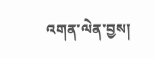འགན་ལེན་བྱས།